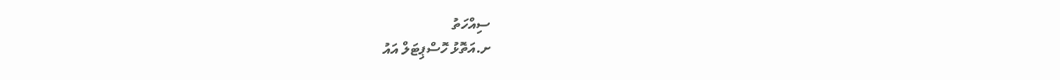ސިއްހަތު
ށ.އަތޮޅު ހޮސްޕިޓަލް އައު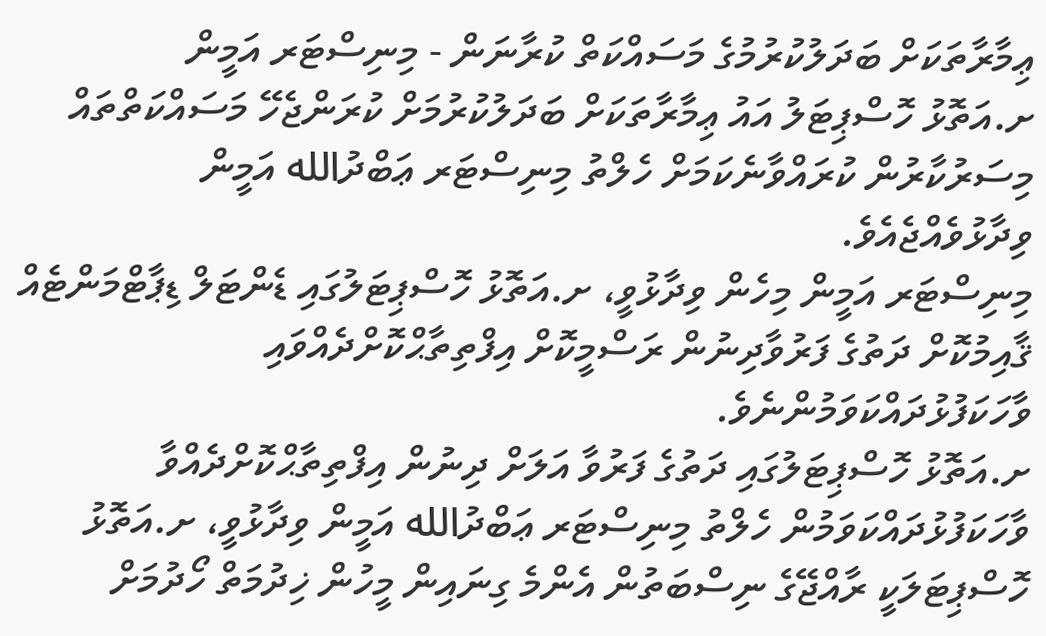ޢިމާރާތަކަށް ބަދަލުކުރުމުގެ މަސައްކަތް ކުރާނަން - މިނިސްޓަރ އަމީން
ށ.އަތޮޅު ހޮސްޕިޓަލު އައު ޢިމާރާތަކަށް ބަދަލުކުރުމަށް ކުރަންޖެހޭ މަސައްކަތްތައް މިސަރުކާރުން ކުރައްވާނެކަމަށް ހެލްތު މިނިސްޓަރ ޢަބްދުالله އަމީން ވިދާޅުވެއްޖެއެވެ.
މިނިސްޓަރ އަމީން މިހެން ވިދާޅުވީ، ށ.އަތޮޅު ހޮސްޕިޓަލުގައި ޑެންޓަލް ޑިޕާޓްމަންޓެއް ޤާއިމުކޮށް ދަތުގެ ފަރުވާދިނުން ރަސްމީކޮށް އިފްތިތާޙްކޮށްދެއްވައި ވާހަކަފުޅުދައްކަވަމުންނެވެ.
ށ.އަތޮޅު ހޮސްޕިޓަލުގައި ދަތުގެ ފަރުވާ އަލަށް ދިނުން އިފްތިތާޙްކޮށްދެއްވާ ވާހަކަފުޅުދައްކަވަމުން ހެލްތު މިނިސްޓަރ ޢަބްދުالله އަމީން ވިދާޅުވީ، ށ.އަތޮޅު ހޮސްޕިޓަލަކީ ރާއްޖޭގެ ނިސްބަތުން އެންމެ ގިނައިން މީހުން ޚިދުމަތް ހޯދުމަށް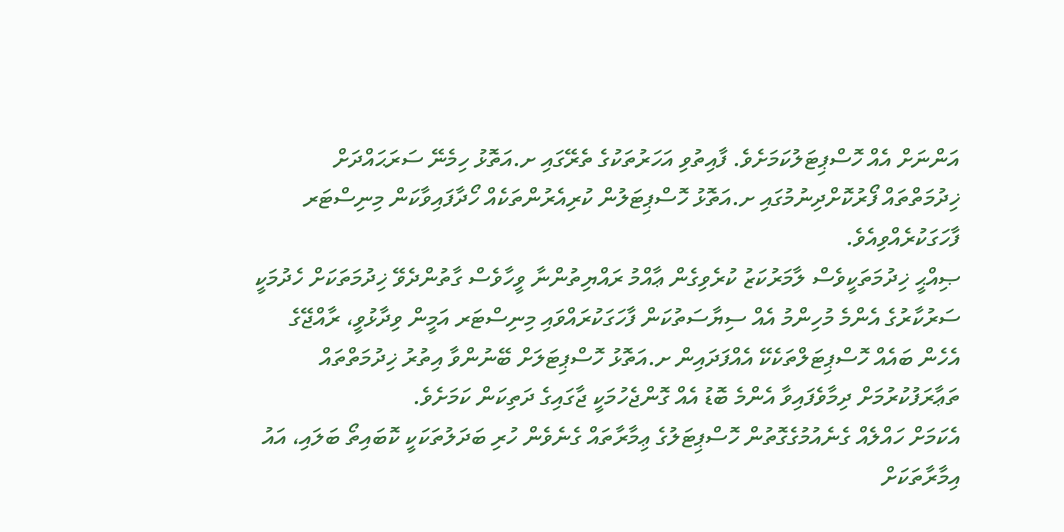އަންނަށް އެއް ހޮސްޕިޓަލުކަމަށެވެ. ފާއިތުވި އަހަރުތަކުގެ ތެރޭގައި ށ.އަތޮޅު ހިމެނޭ ސަރަޙައްދަށް ޚިދުމަތްތައް ފޯރުކޮށްދިނުމުގައި ށ.އަތޮޅު ހޮސްޕިޓަލުން ކުރިއެރުންތަކެއް ހޯދާފައިވާކަން މިނިސްޓަރ ފާހަގަކުރެއްވިއެވެ.
ޞިއްޙީ ޚިދުމަތަކީވެސް ލާމަރުކަޒު ކުރެވިގެން ޢާއްމު ރައްޔިތުންނާ ވީހާވެސް ގާތުންދެވޭ ޚިދުމަތަކަށް ހެދުމަކީ ސަރުކާރުގެ އެންމެ މުހިންމު އެއް ސިޔާސަތުކަން ފާހަގަކުރައްވައި މިނިސްޓަރ އަމީން ވިދާޅުވީ، ރާއްޖޭގެ އެހެން ބައެއް ހޮސްޕިޓަލްތަކެކޭ އެއްފަދައިން ށ.އަތޮޅު ހޮސްޕިޓަލަށް ބޭނުންވާ އިތުރު ޚިދުމަތްތައް ތަޢާރަފުކުރުމަށް ދިމާވެފައިވާ އެންމެ ބޮޑު އެއް ގޮންޖެހުމަކީ ޖާގައިގެ ދަތިކަން ކަމަށެވެ.
އެކަމަށް ހައްލެއް ގެނެއުމުގެގޮތުން ހޮސްޕިޓަލުގެ ޢިމާރާތައް ގެނެވެން ހުރި ބަދަލުތަކަކީ ކޮބައިތޯ ބަލައި، އައު އިމާރާތަކަށް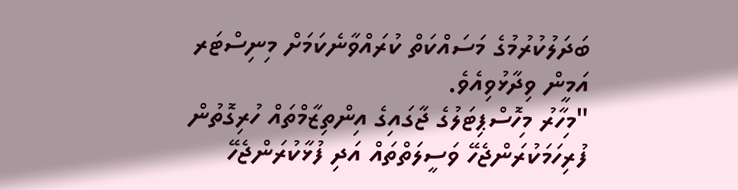ބަދަލުކުރުމުގެ މަސައްކަތް ކުރައްވާނެކަމަށް މިނިސްޓަރ އަމީން ވިދާޅުވިއެވެ.
"މިހާރު މިހޮސްޕިޓަލުގެ ޖާގައިގެ އިންތިޒާމްތައް ހުރިގޮތުން ފުރިހަމަކުރަންޖެހޭ ވަސީލަތްތައް އަދި ފުޅާކުރަންޖެހޭ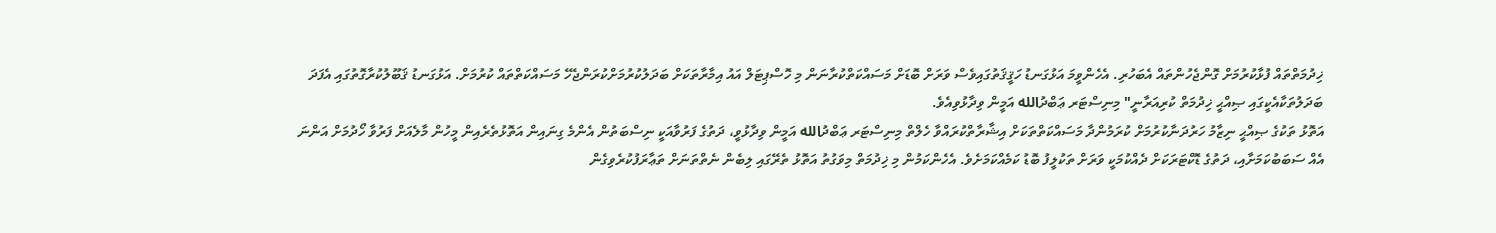ޚިދުމަތްތައް ފުޅާކުރުމަށް ގޮންޖެހުންތައް އެބަހުރި. އެހެންވީމަ އަޅުގަނޑު ހަޤީޤަތުގައިވެސް ވަރަށް ބޮޑަށް މަސައްކަތްކުރާނަން މި ހޮސްޕިޓަލް އައު އިމާރާތަކަށް ބަދަލުކުރުމަށްކުރަންޖެހޭ މަސައްކަތްތައް ކުރުމަށް. އަޅުގަނޑު ޤަބޫލުކުރާގޮތުގައި އެފަދަ ބަދަލުތަކާއެކީގައި ޞިއްޙީ ޚިދުމަތް ކުރިއަރާނީ" މިނިސްޓަރ ޢަބްދުالله އަމީން ވިދާޅުވިއެވެ.
އަތޮޅު ތަކުގެ ޞިއްޙީ ނިޒާމު ހަރުދަނާކުރުމަށް ކުރަމުންދާ މަސައްކަތްތަކަށް އިޝާރާތްކުރައްވާ ހެލްތް މިނިސްޓަރ ޢަބްދުالله އަމީން ވިދާޅުވީ، ދަތުގެ ފަރުވާއަކީ ނިސްބަތުން އެންމެ ގިނައިން އަތޮޅުތެރެއިން މީހުން މާލެއަށް ފަރުވާ ހޯދުމަށް އަންނަ އެއް ސަބަބުކަމަށާއި، ދަތުގެ ޑޮކްޓަރަކަށް ދެއްކުމަކީ ވަރަށް ތަކުލީފު ބޮޑު ކަމެއްކަމަށެވެ. އެހެންކަމުން މި ޚިދުމަތް މިވަގުތު އަތޮޅު ތެރޭގައި ލިބެން ނެތްތަނަށް ތަޢާރަފުކުރެވިގެން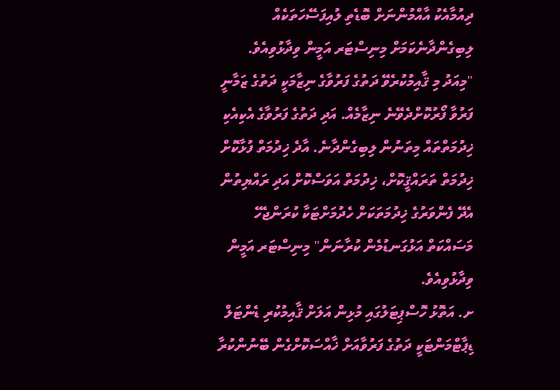ދިއުމާއެކު އާއްމުންނަށް ބޮޑެތި ލުއިފަސޭހަތަކެއް ލިބިގެންދާނެކަމަށް މިނިސްޓަރ އަމީން ވިދާޅުވިއެވެ.
"މިއަދު މި ޤާއިމުކުރެވޭ ދަތުގެ ފަރުވާގެ ނިޒާމަކީ ދަތުގެ ޒަމާނީ ފަރުވާ ފޯރުކޮށްދެވޭނެ ނިޒާމެއް. އަދި ދަތުގެ ފަރުވާގެ އެކިއެކި ޚިދުމަތްތައް މިތަނުން ލިބިގެންދާނެ. އާދެ ޚިދުމަތް ފުޅާކޮށް ޚިދުމަތް ތަރައްޤީކޮށް، ޚިދުމަތް އަވަސްކޮށް އަދި ރައްޔިތުން އެދޭ ފެންވަރުގެ ޚިދުމަތަކަށް ހެދުމަށްޓަކާ ކުރަންޖެހޭ މަސައްކަތް އަޅުގަނޑުމެން ކުރާނަން" މިނިސްޓަރ އަމީން ވިދާޅުވިއެވެ.
ށ. އަތޮޅު ހޮސްޕިޓަލުގައި މުޅިން އަލަށް ޤާއިމުކުރި ޑެންޓަލް ޑިޕާޓްމަންޓަކީ ދަތުގެ ފަރުވާއަށް ޚާއްސަކޮށްގެން ބޭނުންކުރާ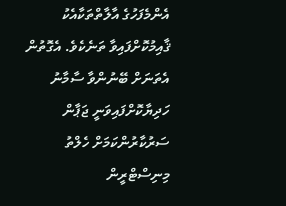އެންމެފަހުގެ އާލާތްތަކާއެކު ޤާއިމުކޮށްފައިވާ ތަނެކެވެ. އެގޮތުން އެތަނަށް ބޭނުންވާ ސާމާނު ހަދިޔާކޮށްފައިވަނީ ޖަޕާން ސަރުކާރުންކަމަށް ހެލްތު މިނިސްޓްރީން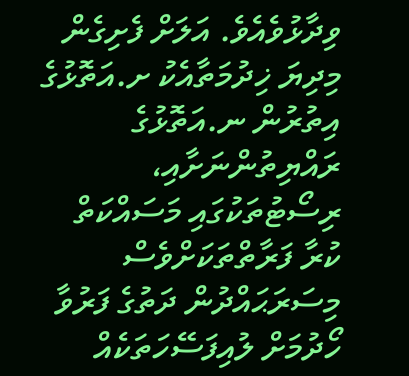ވިދާޅުވެއެވެ. އަލަށް ފެށިގެން މިދިޔަ ޚިދުމަތާއެކު ށ.އަތޮޅުގެ އިތުރުން ނ.އަތޮޅުގެ ރައްޔިތުންނަށާއި، ރިސޯޓުތަކުގައި މަސައްކަތް ކުރާ ފަރާތްތަކަށްވެސް މިސަރަޙައްދުން ދަތުގެ ފަރުވާ ހޯދުމަށް ލުއިފަސޭހަތަކެއް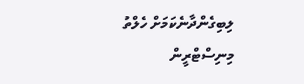ލިބިގެންދާނެކަމަށް ހެލްތު މިނިސްޓްރީން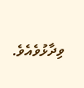ވިދާޅުވެއެވެ.